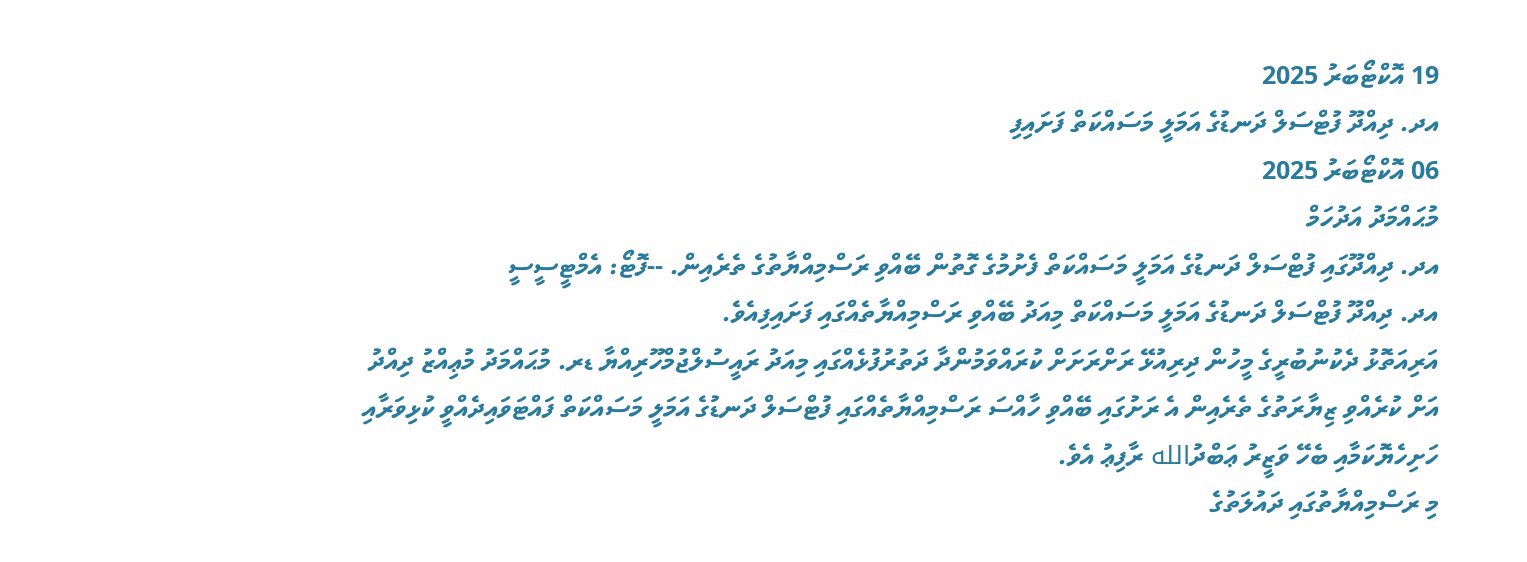19 އޮކްޓޯބަރު 2025
އދ. ދިއްދޫ ފުޓްސަލް ދަނޑުގެ އަމަލީ މަސައްކަތް ފަށައިފި
06 އޮކްޓޯބަރު 2025
މުޙައްމަދު އަދުހަމް
އދ. ދިއްދޫގައި ފުޓްސަލް ދަނޑުގެ އަމަލީ މަސައްކަތް ފެށުމުގެ ގޮތުން ބޭއްވި ރަސްމިއްޔާތުގެ ތެރެއިން. --ފޮޓޯ: އެމްޓީސީސީ
އދ. ދިއްދޫ ފުޓްސަލް ދަނޑުގެ އަމަލީ މަސައްކަތް މިއަދު ބޭއްވި ރަސްމިއްޔާތެއްގައި ފަށައިފިއެވެ.
އަރިއަތޮޅު ދެކުނުބުރީގެ މީހުން ދިރިއުޅޭ ރަށްރަށަށް ކުރައްވަމުންދާ ދަތުރުފުޅެއްގައި މިއަދު ރައީސުލްޖުމްހޫރިއްޔާ ޑރ. މުޙައްމަދު މުޢިއްޒު ދިއްދު އަށް ކުރެއްވި ޒިޔާރަތުގެ ތެރެއިން އެ ރަށުގައި ބޭއްވި ހާއްސަ ރަސްމިއްޔާތެއްގައި ފުޓްސަލް ދަނޑުގެ އަމަލީ މަސައްކަތް ފައްޓަވައިދެއްވީ ކުޅިވަރާއި ހަށިހެޔޮކަމާއި ބެހޭ ވަޒީރު ޢަބްދުالله ރާފިޢު އެވެ.
މި ރަސްމިއްޔާތުގައި ދައުލަތުގެ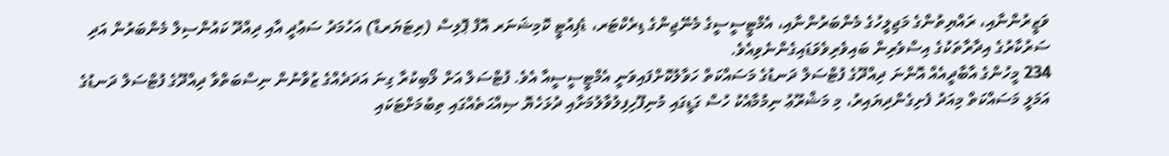ވަޒީރުންނާއި، ރައްޔިތުންގެ މަޖިލީހުގެ މެންބަރުންނާއި، އެމްޓީސީސީގެ މެނޭޖިންގެ ޑިރެކްޓަރ، ޑެޕިއުޓީ ކޮމިޝަނަރ އޮފް ޕޮލިސް (ރިޓަޔަރޑް) އަހުމަދު ސަޢުދީ އާއި ދިއްދޫ ކައުންސިލް މެންބަރުން އަދި ސަރުކާރުގެ އިދާރާތަކުގެ އިސްވެރިން ބައިވެރިވެވަޑައިގެންނެވިއެވެ.
234 މީހުންގެ އާބާދީއެއް އޮންނަ ދިއްދޫގެ ފުޓްސަލް ދަނޑުގެ މަސައްކަތް ހަވާލުކޮށްފައިވަނީ އެމްޓީސީސީއާ އެވެ. ފުޓްސަލް އަށް ލޯބިކުރާ ގިނަ އަދަދެއްގެ ޒުވާނުން ނިސްބަތްވާ ދިއްދޫގެ ފުޓްސަލް ދަނޑުގެ އަމަލީ މަސައްކަތް މިއަދު ފެށިގެންދިޔައިރު، މި މަޝްރޫޢު ނިމުމާއެކު ހުސް ގަޑީގައި މުނިފޫހިފިލުވާލުމަށާއި ދުޅަހެޔޮ ޞިއްޙަތެއްގައި ތިބުމަށްޓަކައި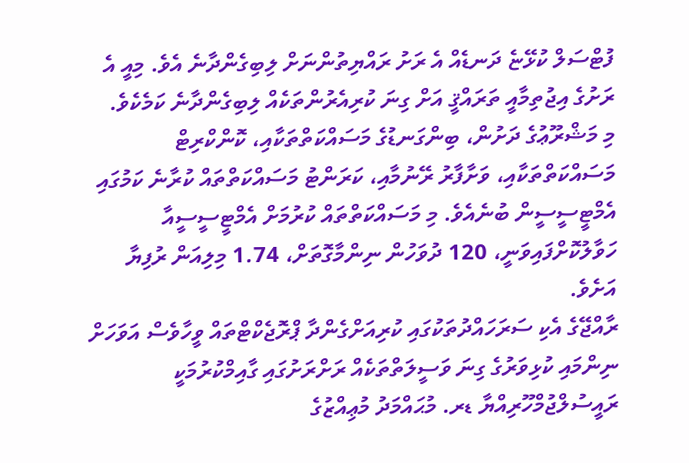ފުޓްސަލް ކުޅޭޏެ ދަނޑެއް އެ ރަށު ރައްޔިތުންނަށް ލިބިގެންދާނެ އެވެ. މިއީ އެ ރަށުގެ އިޖުތިމާއީ ތަރައްޤީ އަށް ގިނަ ކުރިއެރުންތަކެއް ލިބިގެންދާނެ ކަމެކެވެ.
މި މަޝްރޫޢުގެ ދަށުން، ބިންގަނޑުގެ މަސައްކަތްތަކާއި، ކޮންކްރިޓް މަސައްކަތްތަކާއި، ވަށާފާރު ރޭނުމާއި، ކަރަންޓު މަސައްކަތްތައް ކުރާނެ ކަމުގައި އެމްޓީސީސީން ބުނެއެވެ. މި މަސައްކަތްތައް ކުރުމަށް އެމްޓީސީސީއާ ހަވާލުކޮށްފައިވަނީ، 120 ދުވަހުން ނިންމާގޮތަށް، 1.74 މިލިއަން ރުފިޔާ އަށެވެ.
ރާއްޖޭގެ އެކި ސަރަހައްދުތަކުގައި ކުރިއަށްގެންދާ ޕްރޮޖެކްޓްތައް ވީހާވެސް އަވަހަށް ނިންމައި ކުޅިވަރުގެ ގިނަ ވަސީލަތްތަކެއް ރަށްރަށުގައި ގާއިމްކުރުމަކީ ރައީސުލްޖުމްހޫރިއްޔާ ޑރ. މުޙައްމަދު މުޢިއްޒުގެ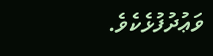ވަޢުދުފުޅެކެވެ.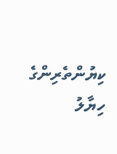ކިޔުންތެރިންގެ ހިޔާލު